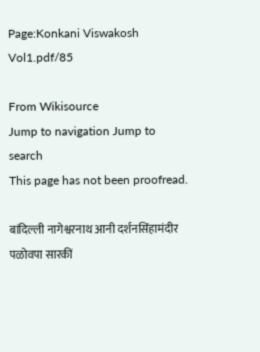Page:Konkani Viswakosh Vol1.pdf/85

From Wikisource
Jump to navigation Jump to search
This page has not been proofread.

बांदिल्ली नागेश्वरनाथ आनी दर्शनसिंहामंदीर पळोवपा सारकीं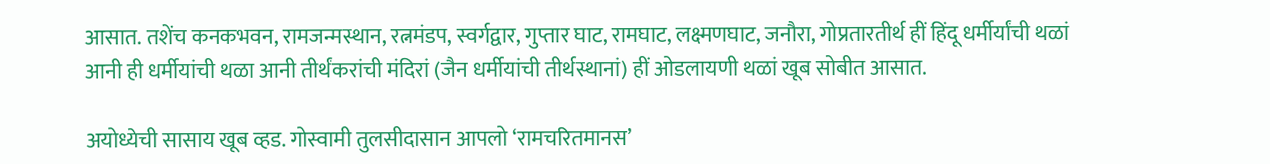आसात. तशेंच कनकभवन, रामजन्मस्थान, रत्नमंडप, स्वर्गद्वार, गुप्तार घाट, रामघाट, लक्ष्मणघाट, जनौरा, गोप्रतारतीर्थ हीं हिंदू धर्मीर्यांची थळां आनी ही धर्मीयांची थळा आनी तीर्थंकरांची मंदिरां (जैन धर्मीयांची तीर्थस्थानां) हीं ओडलायणी थळां खूब सोबीत आसात.

अयोध्येची सासाय खूब व्हड. गोस्वामी तुलसीदासान आपलो ‘रामचरितमानस’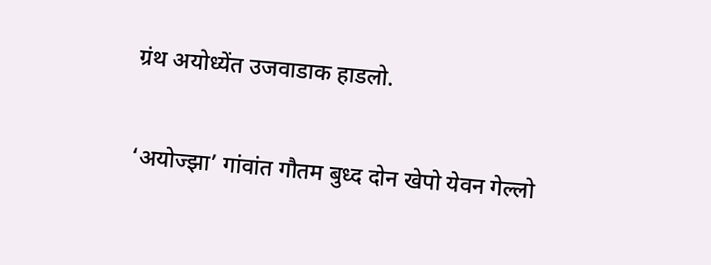ग्रंथ अयोध्येंत उजवाडाक हाडलो.

‘अयोज्झा’ गांवांत गौतम बुध्द दोन खेपो येवन गेल्लो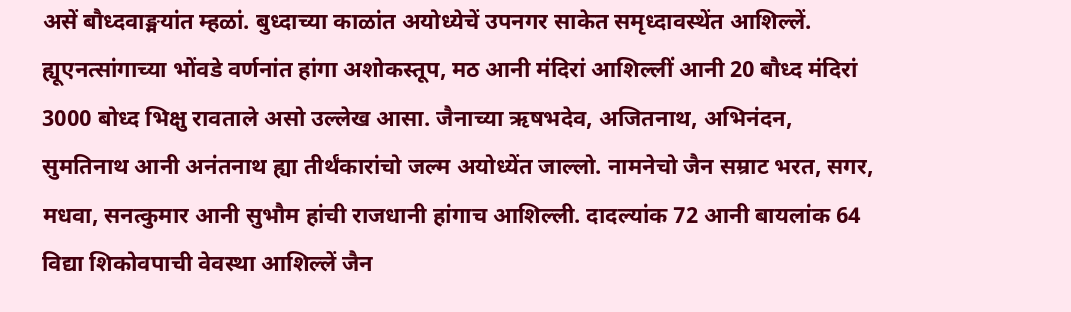असें बौध्दवाङ्मयांत म्हळां. बुध्दाच्या काळांत अयोध्येचें उपनगर साकेत समृध्दावस्थेंत आशिल्लें. ह्यूएनत्सांगाच्या भोंवडे वर्णनांत हांगा अशोकस्तूप, मठ आनी मंदिरां आशिल्लीं आनी 20 बौध्द मंदिरां 3000 बोध्द भिक्षु रावताले असो उल्लेख आसा. जैनाच्या ऋषभदेव, अजितनाथ, अभिनंदन, सुमतिनाथ आनी अनंतनाथ ह्या तीर्थंकारांचो जल्म अयोध्येंत जाल्लो. नामनेचो जैन सम्राट भरत, सगर, मधवा, सनत्कुमार आनी सुभौम हांची राजधानी हांगाच आशिल्ली. दादल्यांक 72 आनी बायलांक 64 विद्या शिकोवपाची वेवस्था आशिल्लें जैन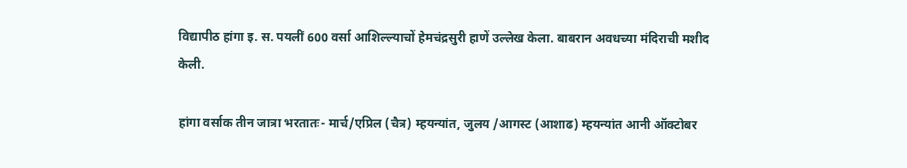विद्यापीठ हांगा इ. स. पयलीं 600 वर्सा आशिल्ल्याचों हेमचंद्रसुरी हाणें उल्लेख केला. बाबरान अवधच्या मंदिराची मशीद केली.

हांगा वर्साक तीन जात्रा भरतातः- मार्च/एप्रिल (चैत्र) म्हयन्यांत, जुलय /आगस्ट (आशाढ) म्हयन्यांत आनी ऑक्टोबर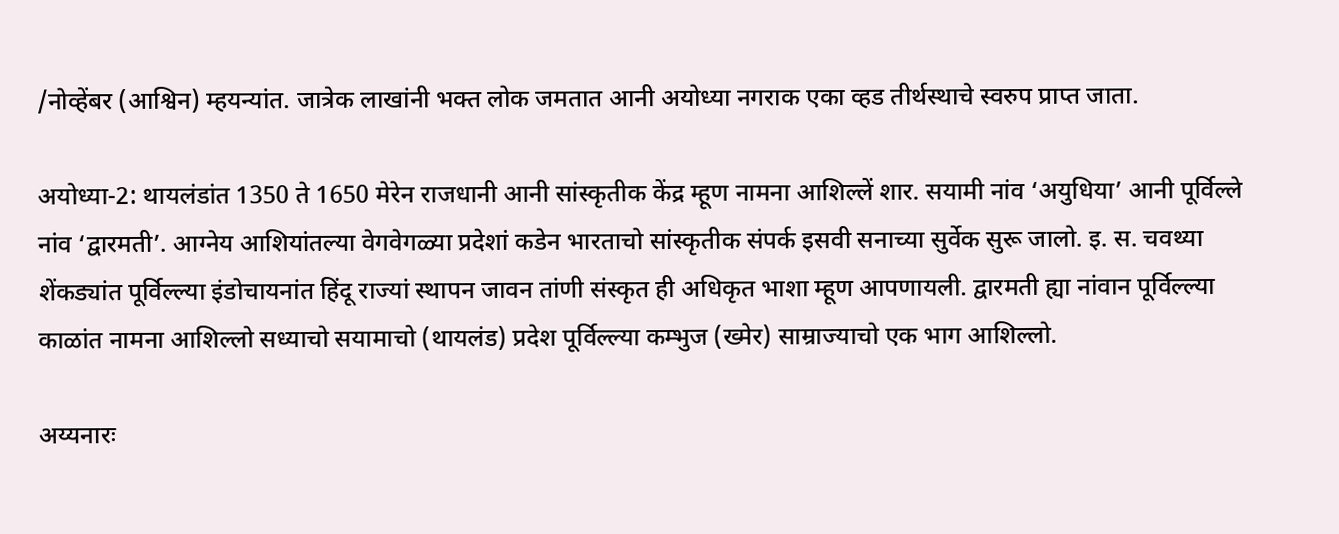/नोव्हेंबर (आश्विन) म्हयन्यांत. जात्रेक लाखांनी भक्त लोक जमतात आनी अयोध्या नगराक एका व्हड तीर्थस्थाचे स्वरुप प्राप्त जाता.

अयोध्या-2: थायलंडांत 1350 ते 1650 मेरेन राजधानी आनी सांस्कृतीक केंद्र म्हूण नामना आशिल्लें शार. सयामी नांव ‘अयुधिया’ आनी पूर्विल्ले नांव ‘द्वारमती’. आग्नेय आशियांतल्या वेगवेगळ्या प्रदेशां कडेन भारताचो सांस्कृतीक संपर्क इसवी सनाच्या सुर्वेक सुरू जालो. इ. स. चवथ्या शेंकड्यांत पूर्विल्ल्या इंडोचायनांत हिंदू राज्यां स्थापन जावन तांणी संस्कृत ही अधिकृत भाशा म्हूण आपणायली. द्वारमती ह्या नांवान पूर्विल्ल्या काळांत नामना आशिल्लो सध्याचो सयामाचो (थायलंड) प्रदेश पूर्विल्ल्या कम्भुज (ख्मेर) साम्राज्याचो एक भाग आशिल्लो.

अय्यनारः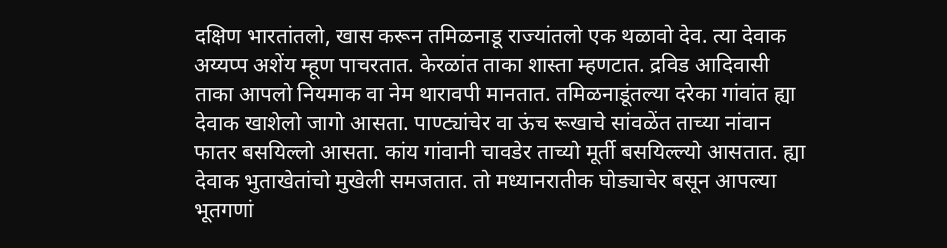दक्षिण भारतांतलो, खास करून तमिळनाडू राज्यांतलो एक थळावो देव. त्या देवाक अय्यप्प अशेंय म्हूण पाचरतात. केरळांत ताका शास्ता म्हणटात. द्रविड आदिवासी ताका आपलो नियमाक वा नेम थारावपी मानतात. तमिळनाडूंतल्या दरेका गांवांत ह्या देवाक खाशेलो जागो आसता. पाण्ट्यांचेर वा ऊंच रूखाचे सांवळेंत ताच्या नांवान फातर बसयिल्लो आसता. कांय गांवानी चावडेर ताच्यो मूर्ती बसयिल्ल्यो आसतात. ह्या देवाक भुताखेतांचो मुखेली समजतात. तो मध्यानरातीक घोड्याचेर बसून आपल्या भूतगणां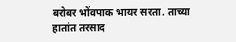बरोबर भोंवपाक भायर सरता. ताच्या हातांत तरसाद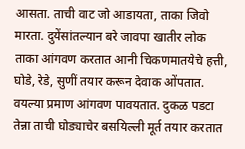आसता. ताची वाट जो आडायता, ताका जिवो मारता. दुयेंसांतल्यान बरे जावपा खातीर लोक ताका आंगवण करतात आनी चिकणमातयेचे हत्ती, घोडे, रेडे, सुणीं तयार करून देवाक ओंपतात. वयल्या प्रमाण आंगवण पावयतात. दुकळ पडटा तेन्ना ताची घोड्याचेर बसयिल्ली मूर्त तयार करतात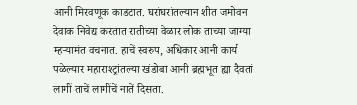आनी मिरवणूक काडटात. घरांघरांतल्यान शीत जमोवन देवाक निवेद्य करतात रातीच्या वेळार लोक ताच्या जाग्या म्हऱ्यामंत वचनात. हाचें स्वरुप, अधिकार आनी कार्य पळेल्यार महाराश्ट्रांतल्या खंडोबा आनी ब्रह्मभूत ह्या दैवतां लागीं ताचें लागींचें नातें दिसता.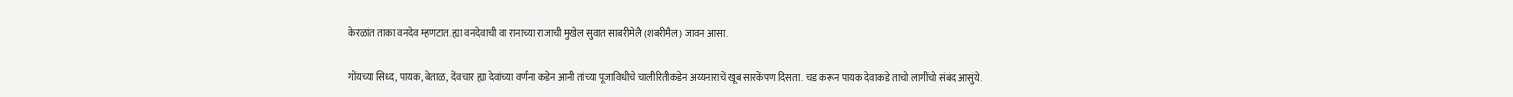केरळांत ताका वनदेव म्हणटात. ह्या वनदेवाची वा रानाच्या राजाची मुखेल सुवात साबरीमेलै (शबरीमैल) जावन आसा.

गोंयच्या सिध्द, पायक, बेताळ, देंवचार ह्या देवांच्या वर्णना कडेन आनी तांच्या पूजाविधीचे चालीरितीकडेन अय्यनाराचें खूब सारकेंपण दिसता. चड करून पायक देवाकडे ताचो लागींचो संबंद आसुंये.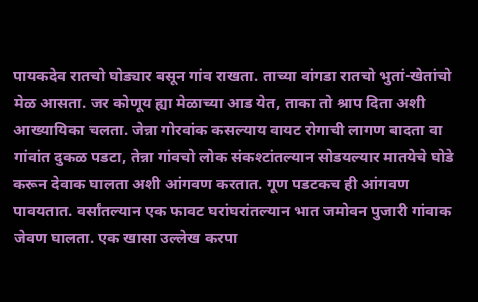पायकदेव रातचो घोड्यार बसून गांव राखता. ताच्या वांगडा रातचो भुतां-खेतांचो मेळ आसता. जर कोणूय ह्या मेळाच्या आड येत, ताका तो श्राप दिता अशी आख्यायिका चलता. जेन्ना गोरवांक कसल्याय वायट रोगाची लागण बादता वा गांवांत दुकळ पडटा, तेन्ना गांवचो लोक संकश्टांतल्यान सोडयल्यार मातयेचे घोडे करून देवाक घालता अशी आंगवण करतात. गूण पडटकच ही आंगवण पावयतात. वर्सांतल्यान एक फावट घरांघरांतल्यान भात जमोवन पुजारी गांवाक जेवण घालता. एक खासा उल्लेख करपा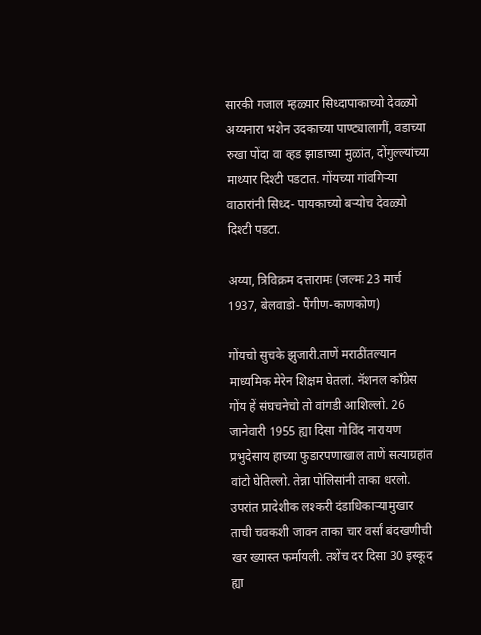सारकी गजाल म्हळ्यार सिध्दापाकाच्यो देवळ्यो अय्यनारा भशेन उदकाच्या पाण्ट्यालागीं, वडाच्या रुखा पोंदा वा व्हड झाडाच्या मुळांत, दोंगुल्ल्यांच्या माथ्यार दिश्टी पडटात. गोंयच्या गांवगिऱ्या वाठारांनी सिध्द- पायकाच्यो बऱ्योच देवळ्यो दिश्टी पडटा.

अय्या, त्रिविक्रम दत्तारामः (जल्मः 23 मार्च 1937, बेलवाडो- पैंगीण-काणकोण)

गोंयचो सुचके झुजारी.ताणें मराठींतल्यान माध्यमिक मेरेन शिक्षम घेतलां. नॅशनल काँग्रेस गोंय हें संघचनेचो तो वांगडी आशिल्लो. 26 जानेवारी 1955 ह्या दिसा गोविंद नारायण प्रभुदेसाय हाच्या फुडारपणाखाल ताणें सत्याग्रहांत वांटो घेतिल्लो. तेन्ना पोलिसांनी ताका धरलो. उपरांत प्रादेशीक लश्करी दंडाधिकाऱ्यामुखार ताची चवकशी जावन ताका चार वर्सां बंदखणीची खर ख्यास्त फर्मायली. तशेंच दर दिसा 30 इस्कूद ह्या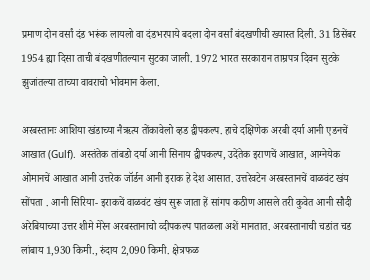प्रमाण दोन वर्सां दंड भरूंक लायलो वा दंडभरपाये बदला दोन वर्सां बंदखणीची ख्यास्त दिली. 31 डिसेंबर 1954 ह्या दिसा ताची बंदखणीतल्यान सुटका जाली. 1972 भारत सरकारान ताम्रपत्र दिवन सुटके झुजांतल्या ताच्या वावराचो भोवमान केला.

अरबस्तानः आशिया खंडाच्या नैऋत्य तोंकावेलो व्हड द्वीपकल्प. हाचे दक्षिणेक अरबी दर्या आनी एडनचें आखात (Gulf). अस्तंतेक तांबडो दर्या आनी सिनाय द्वीपकल्प, उदेंतेक इराणचें आखात, आग्नेयेक ओमानचें आखात आनी उत्तरेक जॉर्डन आनी इराक हे देश आसात. उत्तरेवटेन अरबस्तानचें वाळवंट खंय सोंपता . आनी सिरिया- इराकचें वाळवंट खंय सुरू जाता हें सांगप कठीण आसले तरी कुवेत आनी सौदी अरेबियाच्या उत्तर शीमे मेरेन अरबस्तानाचो व्दीपकल्प पातळला अशें मानतात. अरबस्तानाची चडांत चड लांबाय 1,930 किमी., रुंदाय 2,090 किमी. क्षेत्रफळ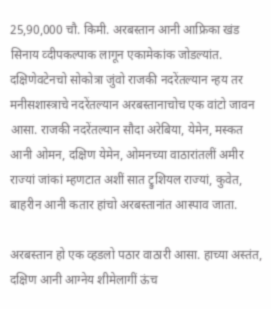25,90,000 चौ. किमी. अरबस्तान आनी आफ्रिका खंड सिनाय व्दीपकल्पाक लागून एकामेकांक जोडल्यांत. दक्षिणेवटेनचो सोकोत्रा जुंवो राजकी नदरेंतल्यान न्हय तर मनीसशास्त्राचे नदरेंतल्यान अरबस्तानाचोच एक वांटो जावन आसा. राजकी नदरेंतल्यान सौदा अरेबिया, येमेन, मस्कत आनी ओमन, दक्षिण येमेन, ओमनच्या वाठारांतलीं अमीर राज्यां जांकां म्हणटात अशीं सात ट्रुशियल राज्यां, कुवेत, बाहरीन आनी कतार हांचो अरबस्तानांत आस्पाव जाता.

अरबस्तान हो एक व्हडलो पठार वाठारी आसा. हाच्या अस्तंत, दक्षिण आनी आग्नेय शीमेलागीं ऊंच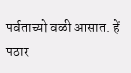पर्वताच्यो वळी आसात. हें पठार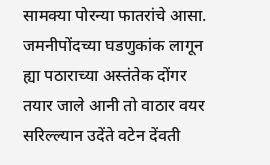सामक्या पोरन्या फातरांचे आसा. जमनीपोंदच्या घडणुकांक लागून ह्या पठाराच्या अस्तंतेक दोंगर तयार जाले आनी तो वाठार वयर सरिल्ल्यान उदेंते वटेन देंवती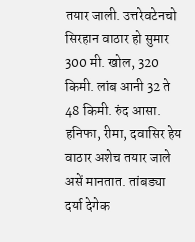तयार जाली. उत्तरेवटेनचो सिरहान वाठार हो सुमार 300 मी. खोल, 320 किमी. लांब आनी 32 ते 48 किमी. रुंद आसा. हनिफा, रीमा, दवासिर हेय वाठार अशेच तयार जाले असें मानतात. तांबड्या दर्या देगेक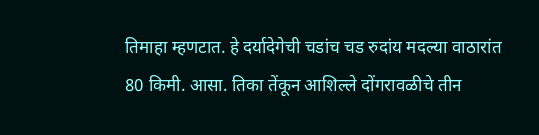तिमाहा म्हणटात. हे दर्यादेगेची चडांच चड रुदांय मदल्या वाठारांत 80 किमी. आसा. तिका तेंकून आशिल्ले दोंगरावळीचे तीन